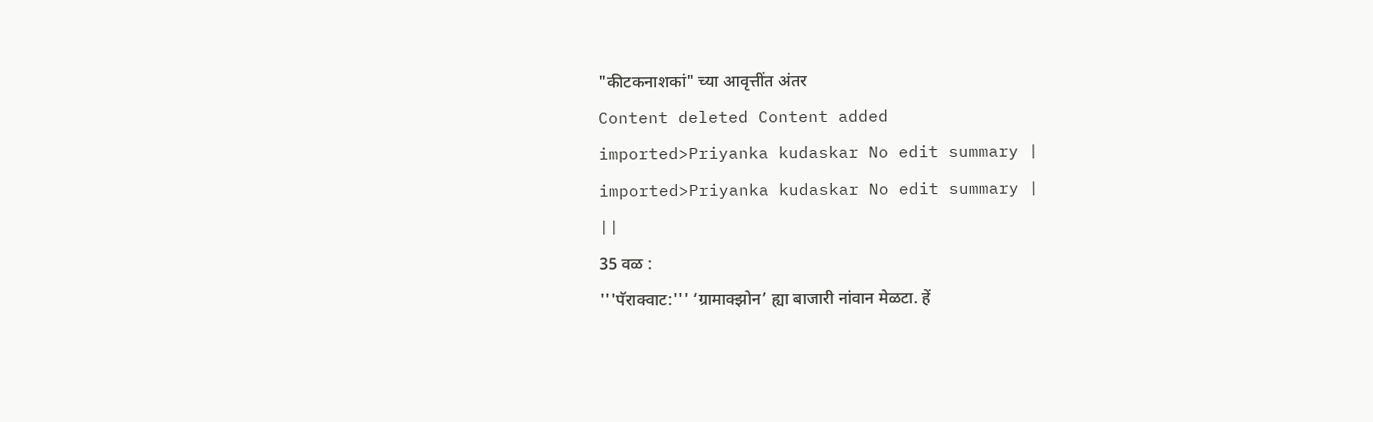"कीटकनाशकां" च्या आवृत्तींत अंतर
Content deleted Content added
imported>Priyanka kudaskar No edit summary |
imported>Priyanka kudaskar No edit summary |
||
35 वळ :
'''पॅराक्वाट:''' ‘ग्रामाक्झोन’ ह्या बाजारी नांवान मेळटा. हें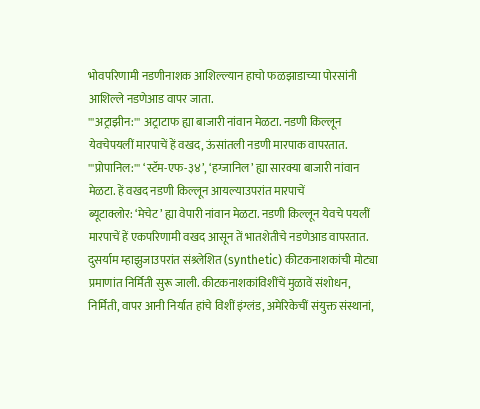भोवपरिणामी नडणीनाशक आशिल्ल्यान हाचो फळझाडाच्या पोरसांनी आशिल्ले नडणेआड वापर जाता.
'''अट्राझीन:''' अट्राटाफ ह्या बाजारी नांवान मेळटा. नडणी किल्लून येवचेपयलीं मारपाचें हें वखद, ऊंसांतली नडणी मारपाक वापरतात.
'''प्रोपानिल:''' ‘स्टॅम-एफ-३४’, ‘हग्जानिल’ ह्या सारक्या बाजारी नांवान मेळटा. हें वखद नडणी किल्लून आयल्याउपरांत मारपाचें
ब्यूटाक्लोर: ‘मेचेट’ ह्या वेपारी नांवान मेळटा. नडणी किल्लून येवचे पयलीं मारपाचें हें एकपरिणामी वखद आसून तें भातशेतीचे नडणेआड वापरतात.
दुसर्याम म्हाझुजाउपरांत संश्र्लेशित (synthetic) कीटकनाशकांची मोट्या प्रमाणांत निर्मिती सुरू जाली. कीटकनाशकांविशींचें मुळावें संशोधन, निर्मिती, वापर आनी निर्यात हांचे विशीं इंग्लंड, अमेरिकेचीं संयुक्त संस्थानां,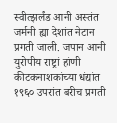स्वीत्झर्लंड आनी अस्तंत जर्मनी ह्या देशांत नेटान प्रगती जाली. जपान आनी युरोपीय राष्ट्रां हांणी कीटकनाशकांच्या धंद्यांत १९६० उपरांत बरीच प्रगती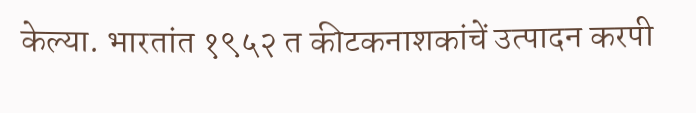केल्या. भारतांत १९५२ त कीटकनाशकांचें उत्पादन करपी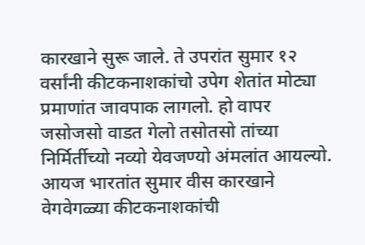कारखाने सुरू जाले. ते उपरांत सुमार १२ वर्सांनी कीटकनाशकांचो उपेग शेतांत मोट्या प्रमाणांत जावपाक लागलो. हो वापर जसोजसो वाडत गेलो तसोतसो तांच्या निर्मिर्तीच्यो नव्यो येवजण्यो अंमलांत आयल्यो. आयज भारतांत सुमार वीस कारखाने वेगवेगळ्या कीटकनाशकांची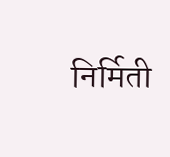निर्मिती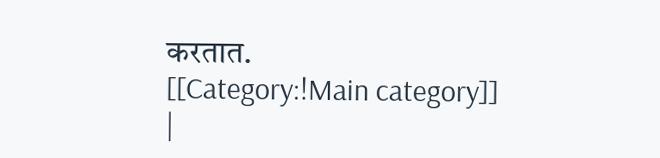करतात.
[[Category:!Main category]]
|